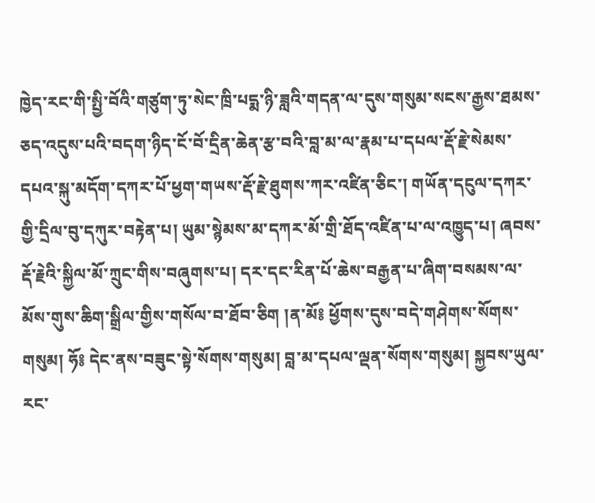ཁྱེད་རང་གི་སྤྱི་བོའི་གཙུག་ཏུ་སེང་ཁྲི་པདྨ་ཉི་ཟླའི་གདན་ལ་དུས་གསུམ་སངས་རྒྱས་ཐམས་ཅད་འདུས་པའི་བདག་ཉིད་ངོ་བོ་དྲིན་ཆེན་རྩ་བའི་བླ་མ་ལ་རྣམ་པ་དཔལ་རྡོ་རྗེ་སེམས་དཔའ་སྐུ་མདོག་དཀར་པོ་ཕྱག་གཡས་རྡོ་རྗེ་ཐུགས་ཀར་འཛིན་ཅིང་། གཡོན་དངུལ་དཀར་གྱི་དྲིལ་བུ་དཀུར་བརྟེན་པ། ཡུམ་སྙེམས་མ་དཀར་མོ་གྲི་ཐོད་འཛིན་པ་ལ་འཁྱུད་པ། ཞབས་རྡོ་རྗེའི་སྐྱིལ་མོ་ཀྲུང་གིས་བཞུགས་པ། དར་དང་རིན་པོ་ཆེས་བརྒྱན་པ་ཞིག་བསམས་ལ་མོས་གུས་ཆིག་སྒྲིལ་གྱིས་གསོལ་བ་ཐོབ་ཅིག །ན་མོ༔ ཕྱོགས་དུས་བདེ་གཤེགས་སོགས་གསུམ། ཧོ༔ དེང་ནས་བཟུང་སྟེ་སོགས་གསུམ། བླ་མ་དཔལ་ལྡན་སོགས་གསུམ། སྐྱབས་ཡུལ་རང་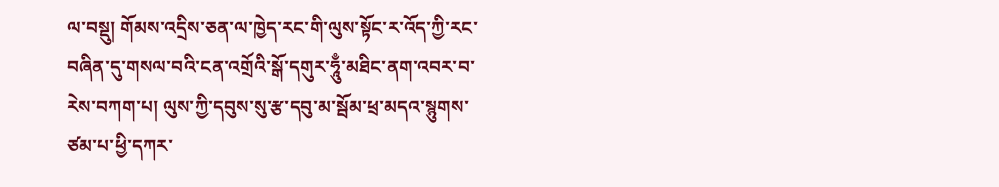ལ་བསྡུ། གོམས་འདྲིས་ཅན་ལ་ཁྱེད་རང་གི་ལུས་སྟོང་ར་འོད་ཀྱི་རང་བཞིན་དུ་གསལ་བའི་ངན་འགྲོའི་སྒོ་དགུར་ཧཱུྃ་མཐིང་ནག་འབར་བ་རེས་བཀག་པ། ལུས་ཀྱི་དབུས་སུ་རྩ་དབུ་མ་སྦོམ་ཕྲ་མདའ་སྙུགས་ཙམ་པ་ཕྱི་དཀར་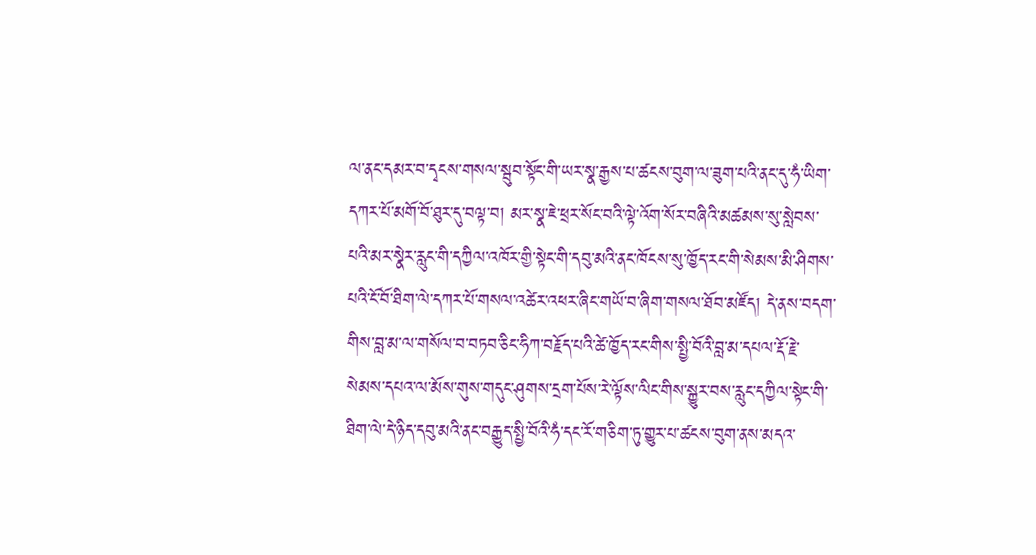ལ་ནང་དམར་བ་དྭངས་གསལ་སྦུབ་སྟོང་གི་ཡར་སྣ་རྒྱས་པ་ཚངས་བུག་ལ་ཟུག་པའི་ནང་དུ་ཧཾ་ཡིག་དཀར་པོ་མགོ་བོ་ཐུར་དུ་བལྟ་བ། མར་སྣ་ཇེ་ཕྲར་སོང་བའི་ལྟེ་འོག་སོར་བཞིའི་མཚམས་སུ་སླེབས་པའི་མར་སྣེར་རླུང་གི་དཀྱིལ་འཁོར་གྱི་སྟེང་གི་དབུ་མའི་ནང་ཁོངས་སུ་ཁྱོད་རང་གི་སེམས་མི་ཤིགས་པའི་ངོ་བོ་ཐིག་ལེ་དཀར་པོ་གསལ་འཚེར་འཕར་ཞིང་གཡོ་བ་ཞིག་གསལ་ཐོབ་མཛོད། དེ་ནས་བདག་གིས་བླ་མ་ལ་གསོལ་བ་བཏབ་ཅིང་ཧིཀ་བརྗོད་པའི་ཚེ་ཁྱོད་རང་གིས་སྤྱི་བོའི་བླ་མ་དཔལ་རྡོ་རྗེ་སེམས་དཔའ་ལ་མོས་གུས་གདུང་ཤུགས་དྲག་པོས་རེ་ལྟོས་ལིང་གིས་སྐྱུར་བས་རླུང་དཀྱིལ་སྟེང་གི་ཐིག་ལེ་དེ་ཉིད་དབུ་མའི་ནང་བརྒྱུད་སྤྱི་བོའི་ཧཾ་དང་རོ་གཅིག་ཏུ་གྱུར་པ་ཚངས་བུག་ནས་མདའ་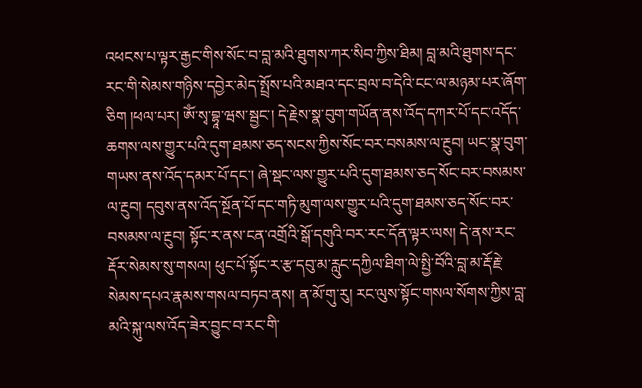འཕངས་པ་ལྟར་རྒྱང་གིས་སོང་བ་བླ་མའི་ཐུགས་ཀར་སིབ་ཀྱིས་ཐིམ། བླ་མའི་ཐུགས་དང་རང་གི་སེམས་གཉིས་དབྱེར་མེད་སྤྲོས་པའི་མཐའ་དང་བྲལ་བ་དེའི་ངང་ལ་མཉམ་པར་ཞོག་ཅིག །ཕལ་པར། ཨོཾ་སྭ་བྷཱ་ཝས་སྦྱང་། དེ་རྗེས་སྣ་བུག་གཡོན་ནས་འོད་དཀར་པོ་དང་འདོད་ཆགས་ལས་གྱུར་པའི་དུག་ཐམས་ཅད་སངས་ཀྱིས་སོང་བར་བསམས་ལ་རྔུབ། ཡང་སྣ་བུག་གཡས་ནས་འོད་དམར་པོ་དང་། ཞེ་སྡང་ལས་གྱུར་པའི་དུག་ཐམས་ཅད་སོང་བར་བསམས་ལ་རྔུབ། དབུས་ནས་འོད་སྔོན་པོ་དང་གཏི་མུག་ལས་གྱུར་པའི་དུག་ཐམས་ཅད་སོང་བར་བསམས་ལ་རྔུབ། སྟོང་ར་ནས་ངན་འགྲོའི་སྒོ་དགུའི་བར་རང་དོན་ལྟར་ལས། དེ་ནས་རང་རྡོར་སེམས་སུ་གསལ། ཕུང་པོ་སྟོང་ར་རྩ་དབུ་མ་རླུང་དཀྱིལ་ཐིག་ལེ་སྤྱི་བོའི་བླ་མ་རྡོ་རྗེ་སེམས་དཔའ་རྣམས་གསལ་བཏབ་ནས། ན་མོ་གུ་རུ། རང་ལུས་སྟོང་གསལ་སོགས་ཀྱིས་བླ་མའི་སྐུ་ལས་འོད་ཟེར་བྱུང་བ་རང་གི་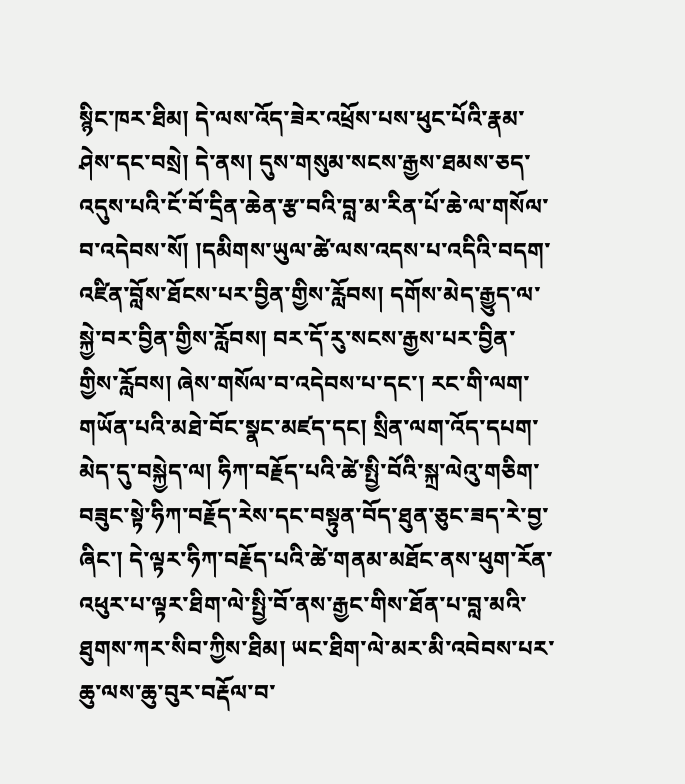སྙིང་ཁར་ཐིམ། དེ་ལས་འོད་ཟེར་འཕྲོས་པས་ཕུང་པོའི་རྣམ་ཤེས་དང་བསྲེ། དེ་ནས། དུས་གསུམ་སངས་རྒྱས་ཐམས་ཅད་འདུས་པའི་ངོ་བོ་དྲིན་ཆེན་རྩ་བའི་བླ་མ་རིན་པོ་ཆེ་ལ་གསོལ་བ་འདེབས་སོ། །དམིགས་ཡུལ་ཚེ་ལས་འདས་པ་འདིའི་བདག་འཛིན་བློས་ཐོངས་པར་བྱིན་གྱིས་རློབས། དགོས་མེད་རྒྱུད་ལ་སྐྱེ་བར་བྱིན་གྱིས་རློབས། བར་དོ་རུ་སངས་རྒྱས་པར་བྱིན་གྱིས་རློབས། ཞེས་གསོལ་བ་འདེབས་པ་དང་། རང་གི་ལག་གཡོན་པའི་མཐེ་བོང་སྣང་མཛད་དང། སྲིན་ལག་འོད་དཔག་མེད་དུ་བསྐྱེད་ལ། ཧིཀ་བརྗོད་པའི་ཚེ་སྤྱི་བོའི་སྐྲ་ལེའུ་གཅིག་བཟུང་སྟེ་ཧིཀ་བརྗོད་རེས་དང་བསྟུན་བོད་ཐུན་ཅུང་ཟད་རེ་བྱ་ཞིང་། དེ་ལྟར་ཧིཀ་བརྗོད་པའི་ཚེ་གནམ་མཐོང་ནས་ཕུག་རོན་འཕུར་པ་ལྟར་ཐིག་ལེ་སྤྱི་བོ་ནས་རྒྱང་གིས་ཐོན་པ་བླ་མའི་ཐུགས་ཀར་སིབ་ཀྱིས་ཐིམ། ཡང་ཐིག་ལེ་མར་མི་འབེབས་པར་ཆུ་ལས་ཆུ་བུར་བརྡོལ་བ་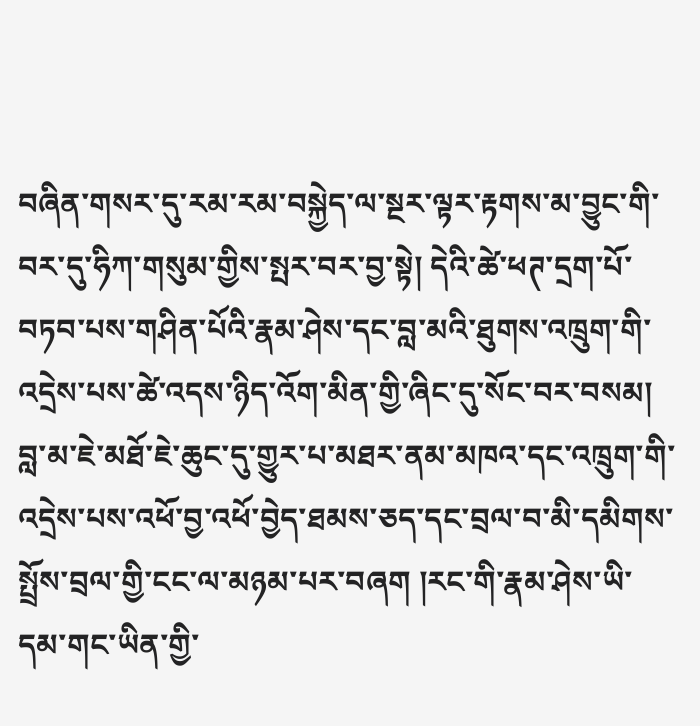བཞིན་གསར་དུ་རམ་རམ་བསྐྱེད་ལ་སྔར་ལྟར་རྟགས་མ་བྱུང་གི་བར་དུ་ཧིཀ་གསུམ་གྱིས་སྤར་བར་བྱ་སྟེ། དེའི་ཚེ་ཕཊ་དྲག་པོ་བཏབ་པས་གཤིན་པོའི་རྣམ་ཤེས་དང་བླ་མའི་ཐུགས་འཁྲུག་གི་འདྲེས་པས་ཚེ་འདས་ཉིད་འོག་མིན་གྱི་ཞིང་དུ་སོང་བར་བསམ། བླ་མ་ཇེ་མཐོ་ཇེ་ཆུང་དུ་གྱུར་པ་མཐར་ནམ་མཁའ་དང་འཁྲུག་གི་འདྲེས་པས་འཕོ་བྱ་འཕོ་བྱེད་ཐམས་ཅད་དང་བྲལ་བ་མི་དམིགས་སྤྲོས་བྲལ་གྱི་ངང་ལ་མཉམ་པར་བཞག །རང་གི་རྣམ་ཤེས་ཡི་དམ་གང་ཡིན་གྱི་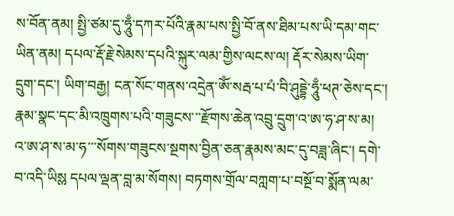ས་བོན་ནམ། སྤྱི་ཙམ་དུ་ཧཱུྃ་དཀར་པོའི་རྣམ་པས་སྤྱི་བོ་ནས་ཐིམ་པས་ཡི་དམ་གང་ཡིན་ནམ། དཔལ་རྡོ་རྗེ་སེམས་དཔའི་སྐུར་ལམ་གྱིས་ལངས་ལ། རྡོར་སེམས་ཡིག་དྲུག་དང་། ཡིག་བརྒྱ། ངན་སོང་གནས་འདྲེན་ཨོཾ་སརྦ་པ་པཾ་བི་ཤུདྡྷེ་ཧཱུྃ་ཕཊ་ཅེས་དང་། རྣམ་སྣང་དང་མི་འཁྲུགས་པའི་གཟུངས་་་རྫོགས་ཆེན་འབྲུ་དྲུག་འ་ཨ་ཧ་ཤ་ས་མ། འ་ཨ་ཤ་ས་མ་ཧ་་་སོགས་གཟུངས་སྔགས་བྱིན་ཅན་རྣམས་མང་དུ་བཟླ་ཞིང་། དགེ་བ་འདི་ཡིསྎ དཔལ་ལྡན་བླ་མ་སོགས། བཏགས་གྲོལ་བཀླག་པ་བསྔོ་བ་སྨོན་ལམ་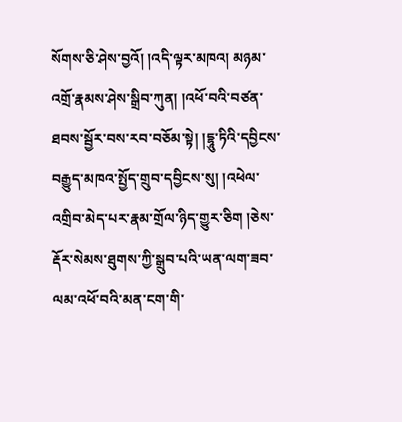སོགས་ཅི་ཤེས་བྱའོ། །འདི་ལྟར་མཁའ། མཉམ་འགྲོ་རྣམས་ཤེས་སྒྲིབ་ཀུན། །འཕོ་བའི་བཙན་ཐབས་སྦྱོར་བས་རབ་བཅོམ་སྟེ། །དྷཱུ་ཏིའི་དབྱིངས་བརྒྱུད་མཁའ་སྤྱོད་གྲུབ་དབྱིངས་སུ། །འཕེལ་འགྲིབ་མེད་པར་རྣམ་གྲོལ་ཉིད་གྱུར་ཅིག །ཅེས་རྡོར་སེམས་ཐུགས་ཀྱི་སྒྲུབ་པའི་ཡན་ལག་ཟབ་ལམ་འཕོ་བའི་མན་ངག་གི་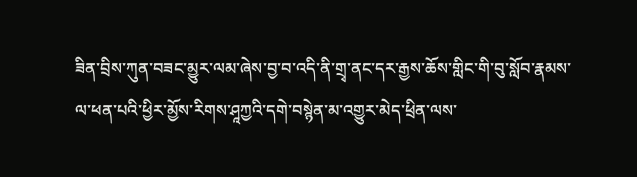ཟིན་བྲིས་ཀུན་བཟང་མྱུར་ལམ་ཞེས་བྱ་བ་འདི་ནི་གྲྭ་ནང་དར་རྒྱས་ཆོས་གླིང་གི་བུ་སློབ་རྣམས་ལ་ཕན་པའི་ཕྱིར་མྱོས་རིགས་ཤཱཀྱའི་དགེ་བསྙེན་མ་འགྱུར་མེད་ཕྲིན་ལས་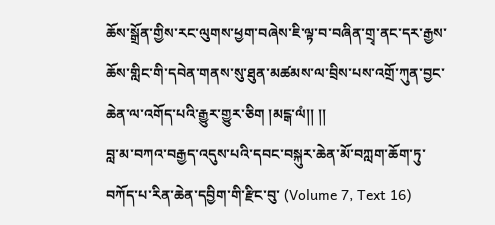ཆོས་སྒྲོན་གྱིས་རང་ལུགས་ཕྱག་བཞེས་ཇི་ལྟ་བ་བཞིན་གྲྭ་ནང་དར་རྒྱས་ཆོས་གླིང་གི་དབེན་གནས་སུ་ཐུན་མཚམས་ལ་བྲིས་པས་འགྲོ་ཀུན་བྱང་ཆེན་ལ་འགོད་པའི་རྒྱུར་གྱུར་ཅིག །མངྒ་ལཾ།། །།
བླ་མ་བཀའ་བརྒྱད་འདུས་པའི་དབང་བསྐུར་ཆེན་མོ་བཀླག་ཆོག་ཏུ་བཀོད་པ་རིན་ཆེན་དབྱིག་གི་རྫིང་བུ་ (Volume 7, Text 16)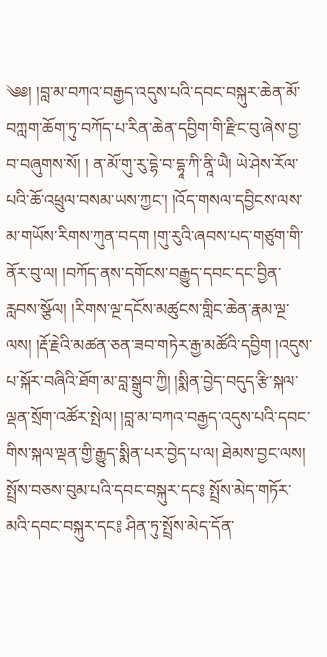༄༅། །བླ་མ་བཀའ་བརྒྱད་འདུས་པའི་དབང་བསྐུར་ཆེན་མོ་བཀླག་ཆོག་ཏུ་བཀོད་པ་རིན་ཆེན་དབྱིག་གི་རྫིང་བུ་ཞེས་བྱ་བ་བཞུགས་སོ། ། ན་མོ་གུ་རུ་དྷེ་བ་དྷཱ་ཀི་ནཱི་ཡཻ། ཡེ་ཤེས་རོལ་པའི་ཆོ་འཕྲུལ་བསམ་ཡས་ཀྱང་། །འོད་གསལ་དབྱིངས་ལས་མ་གཡོས་རིགས་ཀུན་བདག །གུ་རུའི་ཞབས་པད་གཙུག་གི་ནོར་བུ་ལ། །བཀོད་ནས་དགོངས་བརྒྱུད་དབང་དང་བྱིན་རླབས་སྩོལ། །རིགས་ལྔ་དངོས་མཚུངས་གླིང་ཆེན་རྣམ་ལྔ་ལས། །རྡོ་རྗེའི་མཚན་ཅན་ཟབ་གཏེར་རྒྱ་མཚོའི་དབྱིག །འདུས་པ་སྐོར་བཞིའི་ཐོག་མ་བླ་སྒྲུབ་ཀྱི། །སྨིན་བྱེད་བདུད་རྩི་སྐལ་ལྡན་སྲོག་འཚོར་སྤེལ། །བླ་མ་བཀའ་བརྒྱད་འདུས་པའི་དབང་གིས་སྐལ་ལྡན་གྱི་རྒྱུད་སྨིན་པར་བྱེད་པ་ལ། ཐེམས་བྱང་ལས། སྤྲོས་བཅས་བུམ་པའི་དབང་བསྐུར་དང༔ སྤྲོས་མེད་གཏོར་མའི་དབང་བསྐུར་དང༔ ཤིན་ཏུ་སྤྲོས་མེད་དོན་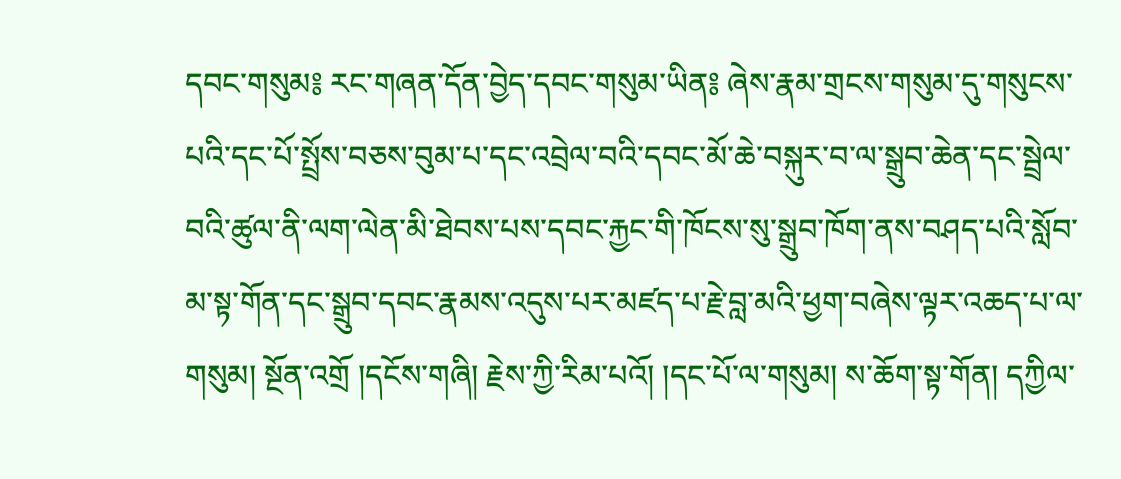དབང་གསུམ༔ རང་གཞན་དོན་བྱེད་དབང་གསུམ་ཡིན༔ ཞེས་རྣམ་གྲངས་གསུམ་དུ་གསུངས་པའི་དང་པོ་སྤྲོས་བཅས་བུམ་པ་དང་འབྲེལ་བའི་དབང་མོ་ཆེ་བསྐུར་བ་ལ་སྒྲུབ་ཆེན་དང་སྦྲེལ་བའི་ཚུལ་ནི་ལག་ལེན་མི་ཐེབས་པས་དབང་རྐྱང་གི་ཁོངས་སུ་སྒྲུབ་ཁོག་ནས་བཤད་པའི་སློབ་མ་སྟ་གོན་དང་སྒྲུབ་དབང་རྣམས་འདུས་པར་མཛད་པ་རྗེ་བླ་མའི་ཕྱག་བཞེས་ལྟར་འཆད་པ་ལ་གསུམ། སྔོན་འགྲོ །དངོས་གཞི། རྗེས་ཀྱི་རིམ་པའོ། །དང་པོ་ལ་གསུམ། ས་ཆོག་སྟ་གོན། དཀྱིལ་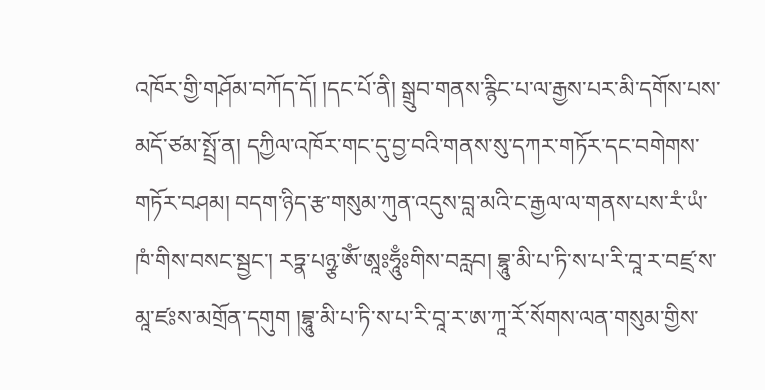འཁོར་གྱི་གཤོམ་བཀོད་དོ། །དང་པོ་ནི། སྒྲུབ་གནས་རྙིང་པ་ལ་རྒྱས་པར་མི་དགོས་པས་མདོ་ཙམ་སྤྲོ་ན། དཀྱིལ་འཁོར་གང་དུ་བྱ་བའི་གནས་སུ་དཀར་གཏོར་དང་བགེགས་གཏོར་བཤམ། བདག་ཉིད་རྩ་གསུམ་ཀུན་འདུས་བླ་མའི་ང་རྒྱལ་ལ་གནས་པས་རཾ་ཡཾ་ཁཾ་གིས་བསང་སྦྱང་། རཏྣ་པཉྩ་ཨོཾ་ཨཱཿཧཱུྃཿགིས་བརླབ། བྷཱུ་མི་པ་ཏི་ས་པ་རི་བཱ་ར་བཛྲ་ས་མཱ་ཛཿས་མགྲོན་དགུག །བྷཱུ་མི་པ་ཏི་ས་པ་རི་བཱ་ར་ཨ་ཀཱ་རོ་སོགས་ལན་གསུམ་གྱིས་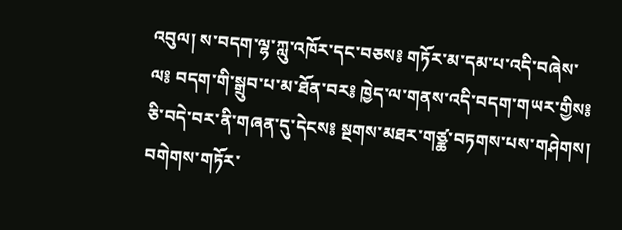འབུལ། ས་བདག་ལྷ་ཀླུ་འཁོར་དང་བཅས༔ གཏོར་མ་དམ་པ་འདི་བཞེས་ལ༔ བདག་གི་སྒྲུབ་པ་མ་ཐོན་བར༔ ཁྱེད་ལ་གནས་འདི་བདག་གཡར་གྱིས༔ ཅི་བདེ་བར་ནི་གཞན་དུ་དེངས༔ སྔགས་མཐར་གཙྪ་བཏགས་པས་གཤེགས། བགེགས་གཏོར་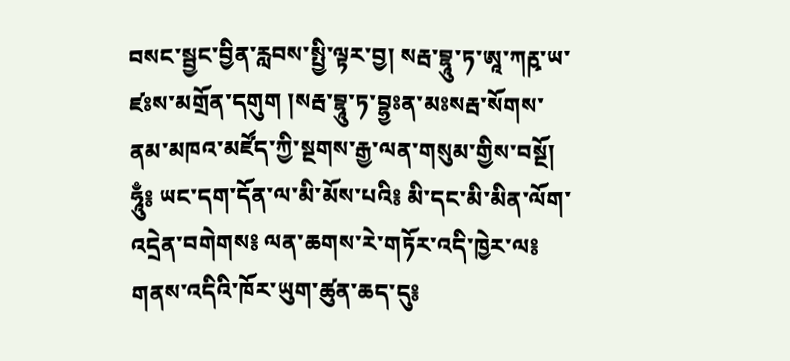བསང་སྦྱང་བྱིན་རླབས་སྤྱི་ལྟར་བྱ། སརྦ་བྷཱུ་ཏ་ཨཱ་ཀརྵ་ཡ་ཛཿས་མགྲོན་དགུག །སརྦ་བྷཱུ་ཏ་བྷྱཿན་མཿསརྦ་སོགས་ནམ་མཁའ་མཛོད་ཀྱི་སྔགས་རྒྱ་ལན་གསུམ་གྱིས་བསྔོ། ཧཱུྃ༔ ཡང་དག་དོན་ལ་མི་མོས་པའི༔ མི་དང་མི་མིན་ལོག་འདྲེན་བགེགས༔ ལན་ཆགས་རེ་གཏོར་འདི་ཁྱེར་ལ༔ གནས་འདིའི་ཁོར་ཡུག་ཚུན་ཆད་དུ༔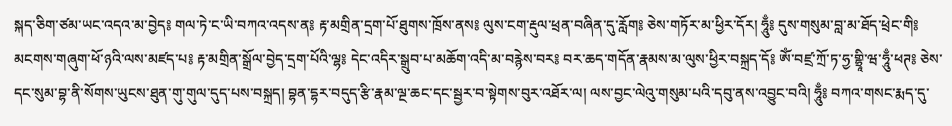སྐད་ཅིག་ཙམ་ཡང་འདའ་མ་བྱེད༔ གལ་ཏེ་ང་ཡི་བཀའ་འདས་ན༔ རྟ་མགྲིན་དྲག་པོ་ཐུགས་ཁྲོས་ནས༔ ལུས་ངག་རྡུལ་ཕྲན་བཞིན་དུ་རློག༔ ཅེས་གཏོར་མ་ཕྱིར་དོར། ཧཱུྃ༔ དུས་གསུམ་བླ་མ་ཐོད་ཕྲེང་གི༔ མངགས་གཞུག་ཕོ་ཉའི་ལས་མཛད་པ༔ རྟ་མགྲིན་སྒྲོལ་བྱེད་དྲག་པོའི་ལྷ༔ དེང་འདིར་སྒྲུབ་པ་མཆོག་འདི་མ་བརྙེས་བར༔ བར་ཆད་གདོན་རྣམས་མ་ལུས་ཕྱིར་བསྐྲད་དོ༔ ཨོཾ་བཛྲ་ཀྲོ་ཏ་ཧྱ་གྷྲཱི་ཝ་ཧཱུྃ་ཕཊ༔ ཅེས་དང་སུམ་བྷ་ནི་སོགས་ཡུངས་ཐུན་གུ་གུལ་དུད་པས་བསྐྲད། བྷན་དྷར་བདུད་རྩི་རྣམ་ལྔ་ཆང་དང་སྦྱར་བ་སྟེགས་བུར་འཐོར་ལ། ལས་བྱང་ལེའུ་གསུམ་པའི་དབུ་ནས་འབྱུང་བའི། ཧཱུྃ༔ བཀའ་གསང་རྨད་དུ་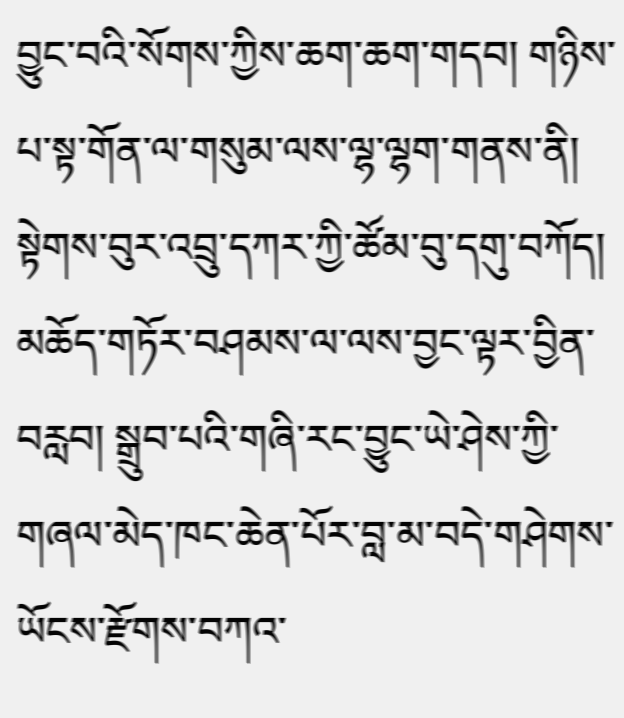བྱུང་བའི་སོགས་ཀྱིས་ཆག་ཆག་གདབ། གཉིས་པ་སྟ་གོན་ལ་གསུམ་ལས་ལྷ་ལྷག་གནས་ནི། སྟེགས་བུར་འབྲུ་དཀར་ཀྱི་ཚོམ་བུ་དགུ་བཀོད། མཆོད་གཏོར་བཤམས་ལ་ལས་བྱང་ལྟར་བྱིན་བརླབ། སྒྲུབ་པའི་གཞི་རང་བྱུང་ཡེ་ཤེས་ཀྱི་གཞལ་མེད་ཁང་ཆེན་པོར་བླ་མ་བདེ་གཤེགས་ཡོངས་རྫོགས་བཀའ་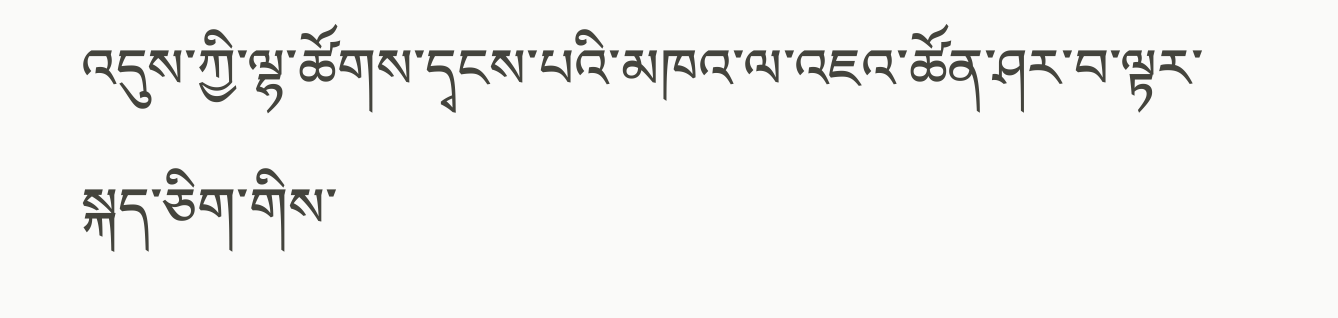འདུས་ཀྱི་ལྷ་ཚོགས་དྭངས་པའི་མཁའ་ལ་འཇའ་ཚོན་ཤར་བ་ལྟར་སྐད་ཅིག་གིས་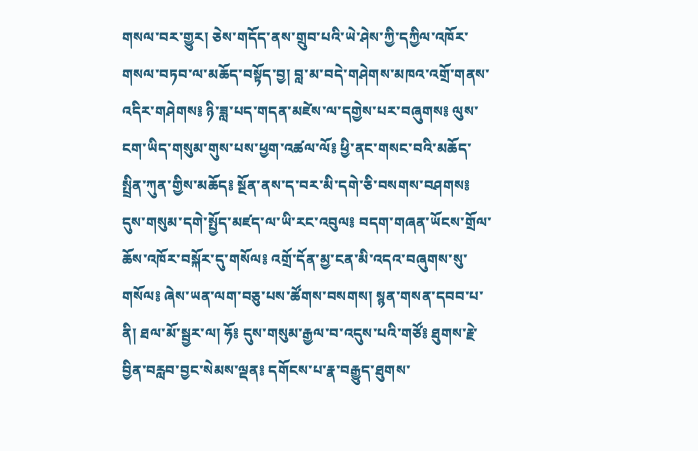གསལ་བར་གྱུར། ཅེས་གདོད་ནས་གྲུབ་པའི་ཡེ་ཤེས་ཀྱི་དཀྱིལ་འཁོར་གསལ་བཏབ་ལ་མཆོད་བསྟོད་བྱ། བླ་མ་བདེ་གཤེགས་མཁའ་འགྲོ་གནས་འདིར་གཤེགས༔ ཉི་ཟླ་པད་གདན་མཛེས་ལ་དགྱེས་པར་བཞུགས༔ ལུས་ངག་ཡིད་གསུམ་གུས་པས་ཕྱག་འཚལ་ལོ༔ ཕྱི་ནང་གསང་བའི་མཆོད་སྤྲིན་ཀུན་གྱིས་མཆོད༔ སྔོན་ནས་ད་བར་མི་དགེ་ཅི་བསགས་བཤགས༔ དུས་གསུམ་དགེ་སྤྱོད་མཛད་ལ་ཡི་རང་འབུལ༔ བདག་གཞན་ཡོངས་གྲོལ་ཆོས་འཁོར་བསྐོར་དུ་གསོལ༔ འགྲོ་དོན་མྱ་ངན་མི་འདའ་བཞུགས་སུ་གསོལ༔ ཞེས་ཡན་ལག་བཅུ་པས་ཚོགས་བསགས། སྙན་གསན་དབབ་པ་ནི། ཐལ་མོ་སྦྱར་ལ། ཧོ༔ དུས་གསུམ་རྒྱལ་བ་འདུས་པའི་གཙོ༔ ཐུགས་རྗེ་བྱིན་བརླབ་བྱང་སེམས་ལྡན༔ དགོངས་པ་རྣ་བརྒྱུད་ཐུགས་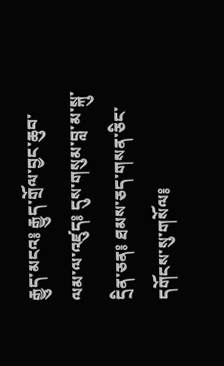རྒྱུད་མངའ༔ རྒྱུད་གྲོལ་བྱང་ཆུབ་ལམ་ལ་འཛུད༔ དུས་གསུམ་བླ་མ་སྐུ་དྲིན་ཅན༔ ཐམས་ཅད་གསན་ཅིང་དགོངས་སུ་གསོལ༔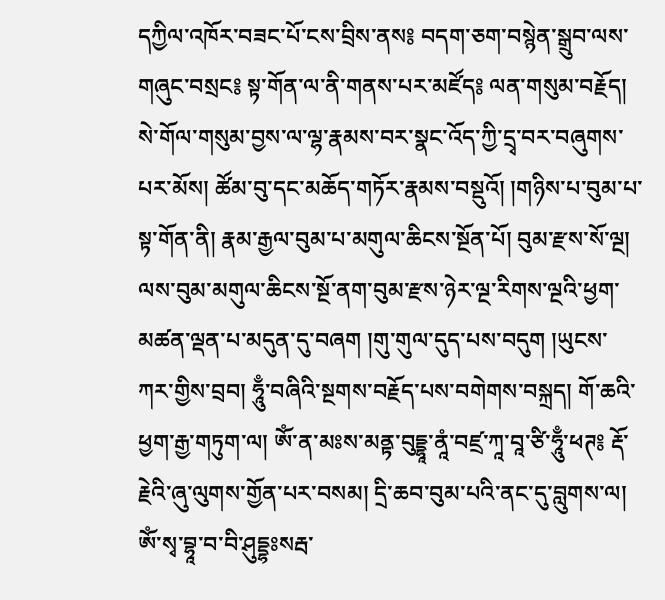དཀྱིལ་འཁོར་བཟང་པོ་ངས་བྲིས་ནས༔ བདག་ཅག་བསྙེན་སྒྲུབ་ལས་གཞུང་བསྲང༔ སྟ་གོན་ལ་ནི་གནས་པར་མཛོད༔ ལན་གསུམ་བརྗོད། སེ་གོལ་གསུམ་བྱས་ལ་ལྷ་རྣམས་བར་སྣང་འོད་ཀྱི་དྲྭ་བར་བཞུགས་པར་མོས། ཚོམ་བུ་དང་མཆོད་གཏོར་རྣམས་བསྡུའོ། །གཉིས་པ་བུམ་པ་སྟ་གོན་ནི། རྣམ་རྒྱལ་བུམ་པ་མགུལ་ཆིངས་སྔོན་པོ། བུམ་རྫས་སོ་ལྔ། ལས་བུམ་མགུལ་ཆིངས་སྔོ་ནག་བུམ་རྫས་ཉེར་ལྔ་རིགས་ལྔའི་ཕྱག་མཚན་ལྡན་པ་མདུན་དུ་བཞག །གུ་གུལ་དུད་པས་བདུག །ཡུངས་ཀར་གྱིས་བྲབ། ཧཱུྃ་བཞིའི་སྔགས་བརྗོད་པས་བགེགས་བསྐྲད། གོ་ཆའི་ཕྱག་རྒྱ་གཏུག་ལ། ཨོཾ་ན་མཿས་མནྟ་བུདྡྷཱ་ནཱཾ་བཛྲ་ཀཱ་བཱ་ཙི་ཧཱུྃ་ཕཊ༔ རྡོ་རྗེའི་ཞུ་ལུགས་གྱོན་པར་བསམ། དྲི་ཆབ་བུམ་པའི་ནང་དུ་བླུགས་ལ། ཨོཾ་སྭ་བྷཱ་བ་བི་ཤུདྡྷཿསརྦ་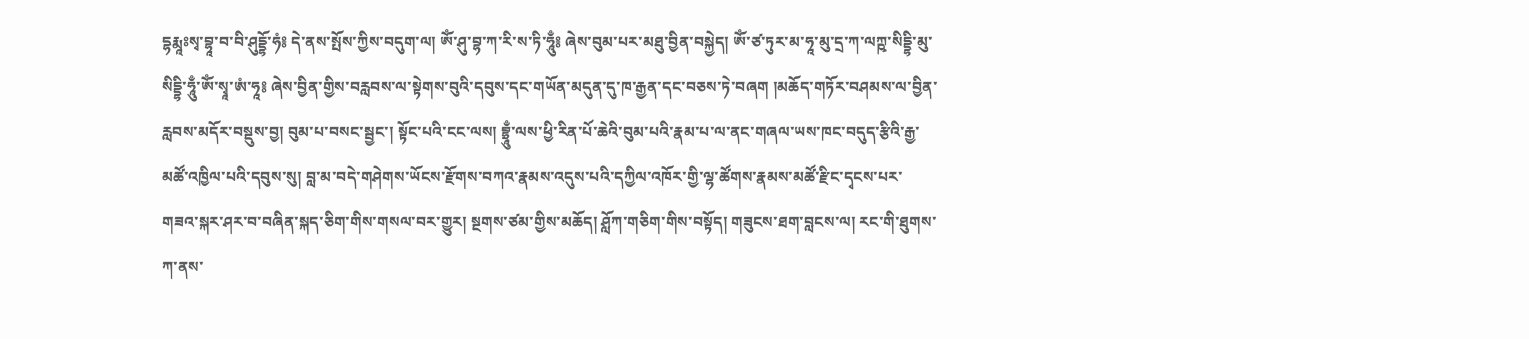དྷརྨཱཿསྭ་བྷཱ་བ་བི་ཤུདྡྷོ་ཧཾ༔ དེ་ནས་སྤོས་ཀྱིས་བདུག་ལ། ཨོཾ་ཤུ་བྷ་ཀ་རི་ས་ཏི་ཧཱུྃ༔ ཞེས་བུམ་པར་མཐུ་བྱིན་བསྐྱེད། ཨོཾ་ཙ་ཏུར་མ་ཧཱ་མུ་དྲ་ཀ་ལཀྵ་སིདྡྷི་མུ་སིདྡྷི་ཧཱུྃ་ཨོཾ་སྭཱ་ཨཾ་ཧཱ༔ ཞེས་བྱིན་གྱིས་བརླབས་ལ་སྟེགས་བུའི་དབུས་དང་གཡོན་མདུན་དུ་ཁ་རྒྱན་དང་བཅས་ཏེ་བཞག །མཆོད་གཏོར་བཤམས་ལ་བྱིན་རླབས་མདོར་བསྡུས་བྱ། བུམ་པ་བསང་སྦྱང་། སྟོང་པའི་ངང་ལས། བྷྲཱུྃ་ལས་ཕྱི་རིན་པོ་ཆེའི་བུམ་པའི་རྣམ་པ་ལ་ནང་གཞལ་ཡས་ཁང་བདུད་རྩིའི་རྒྱ་མཚོ་འཁྱིལ་པའི་དབུས་སུ། བླ་མ་བདེ་གཤེགས་ཡོངས་རྫོགས་བཀའ་རྣམས་འདུས་པའི་དཀྱིལ་འཁོར་གྱི་ལྷ་ཚོགས་རྣམས་མཚོ་རྫིང་དྭངས་པར་གཟའ་སྐར་ཤར་བ་བཞིན་སྐད་ཅིག་གིས་གསལ་བར་གྱུར། སྔགས་ཙམ་གྱིས་མཆོད། ཤློཀ་གཅིག་གིས་བསྟོད། གཟུངས་ཐག་བླངས་ལ། རང་གི་ཐུགས་ཀ་ནས་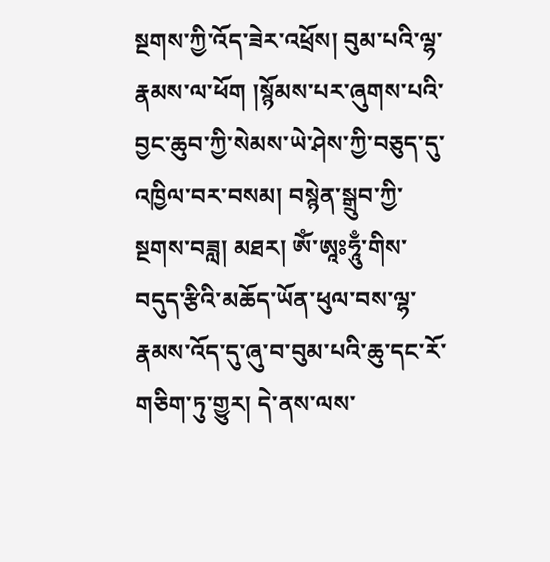སྔགས་ཀྱི་འོད་ཟེར་འཕྲོས། བུམ་པའི་ལྷ་རྣམས་ལ་ཕོག །སྙོམས་པར་ཞུགས་པའི་བྱང་ཆུབ་ཀྱི་སེམས་ཡེ་ཤེས་ཀྱི་བཅུད་དུ་འཁྱིལ་བར་བསམ། བསྙེན་སྒྲུབ་ཀྱི་སྔགས་བཟླ། མཐར། ཨོཾ་ཨཱཿཧཱུྃ་གིས་བདུད་རྩིའི་མཆོད་ཡོན་ཕུལ་བས་ལྷ་རྣམས་འོད་དུ་ཞུ་བ་བུམ་པའི་ཆུ་དང་རོ་གཅིག་ཏུ་གྱུར། དེ་ནས་ལས་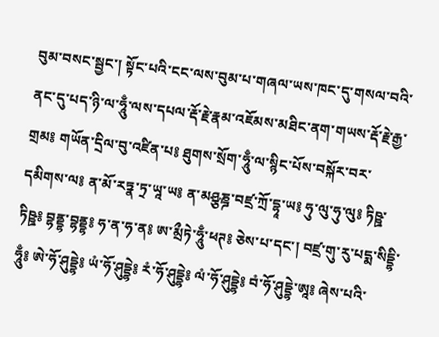བུམ་བསང་སྦྱང་། སྟོང་པའི་ངང་ལས་བུམ་པ་གཞལ་ཡས་ཁང་དུ་གསལ་བའི་ནང་དུ་པད་ཉི་ལ་ཧཱུྃ་ལས་དཔལ་རྡོ་རྗེ་རྣམ་འཇོམས་མཐིང་ནག་གཡས་རྡོ་རྗེ་རྒྱ་གྲམ༔ གཡོན་དྲིལ་བུ་འཛིན་པ༔ ཐུགས་སྲོག་ཧཱུྃ་ལ་སྙིང་པོས་བསྐོར་བར་དམིགས་ལ༔ ན་མོ་རཏྣ་ཏྲ་ཡཱ་ཡ༔ ན་མཤྩཎྜ་བཛྲ་ཀྲོ་དྷཱ་ཡ༔ ཧུ་ལུ་ཧུ་ལུ༔ ཏིཥྛ་ཏིཥྛ༔ བྷནྡྷ་བྷནྡྷ༔ ཧ་ན་ཧ་ན༔ ཨ་མྲྀཏེ་ཧཱུྃ་ཕཊ༔ ཅེས་པ་དང་། བཛྲ་གུ་རུ་པདྨ་སིདྡྷི་ཧཱུྃ༔ ཨེ་ཧོ་ཤུདྡྷེ༔ ཡཾ་ཧོ་ཤུདྡྷེ༔ རཾ་ཧོ་ཤུདྡྷེ༔ ལཾ་ཧོ་ཤུདྡྷེ༔ བཾ་ཧོ་ཤུདྡྷེ་ཨཱ༔ ཞེས་པའི་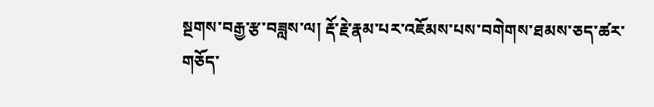སྔགས་བརྒྱ་རྩ་བཟླས་ལ། རྡོ་རྗེ་རྣམ་པར་འཇོམས་པས་བགེགས་ཐམས་ཅད་ཚར་གཅོད་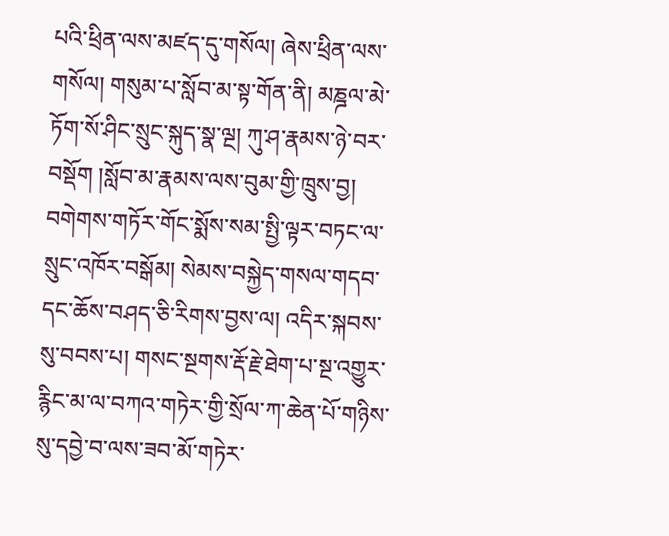པའི་ཕྲིན་ལས་མཛད་དུ་གསོལ། ཞེས་ཕྲིན་ལས་གསོལ། གསུམ་པ་སློབ་མ་སྟ་གོན་ནི། མཎྜལ་མེ་ཏོག་སོ་ཤིང་སྲུང་སྐུད་སྣ་ལྔ། ཀུ་ཤ་རྣམས་ཉེ་བར་བསྡོག །སློབ་མ་རྣམས་ལས་བུམ་གྱི་ཁྲུས་བྱ། བགེགས་གཏོར་གོང་སྨོས་སམ་སྤྱི་ལྟར་བཏང་ལ་སྲུང་འཁོར་བསྒོམ། སེམས་བསྐྱེད་གསལ་གདབ་དང་ཆོས་བཤད་ཅི་རིགས་བྱས་ལ། འདིར་སྐབས་སུ་བབས་པ། གསང་སྔགས་རྡོ་རྗེ་ཐེག་པ་སྔ་འགྱུར་རྙིང་མ་ལ་བཀའ་གཏེར་གྱི་སྲོལ་ཀ་ཆེན་པོ་གཉིས་སུ་དབྱེ་བ་ལས་ཟབ་མོ་གཏེར་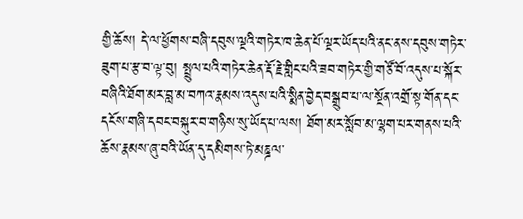གྱི་ཆོས། དེ་ལ་ཕྱོགས་བཞི་དབུས་ལྔའི་གཏེར་ཁ་ཆེན་པོ་ལྔར་ཡོད་པའི་ནང་ནས་དབུས་གཏེར་ཟུག་པ་རྩ་བ་ལྟ་བུ། སྤྲུལ་པའི་གཏེར་ཆེན་རྡོ་རྗེ་གླིང་པའི་ཟབ་གཏེར་གྱི་གཙོ་བོ་འདུས་པ་སྐོར་བཞིའི་ཐོག་མར་བླ་མ་བཀའ་རྣམས་འདུས་པའི་སྨིན་བྱེད་བསྒྲུབ་པ་ལ་སྔོན་འགྲོ་སྟ་གོན་དང་དངོས་གཞི་དབང་བསྐུར་བ་གཉིས་སུ་ཡོད་པ་ལས། ཐོག་མར་སློབ་མ་ལྷག་པར་གནས་པའི་ཆོས་རྣམས་ཞུ་བའི་ཡོན་དུ་དམིགས་ཏེ་མཎྜལ་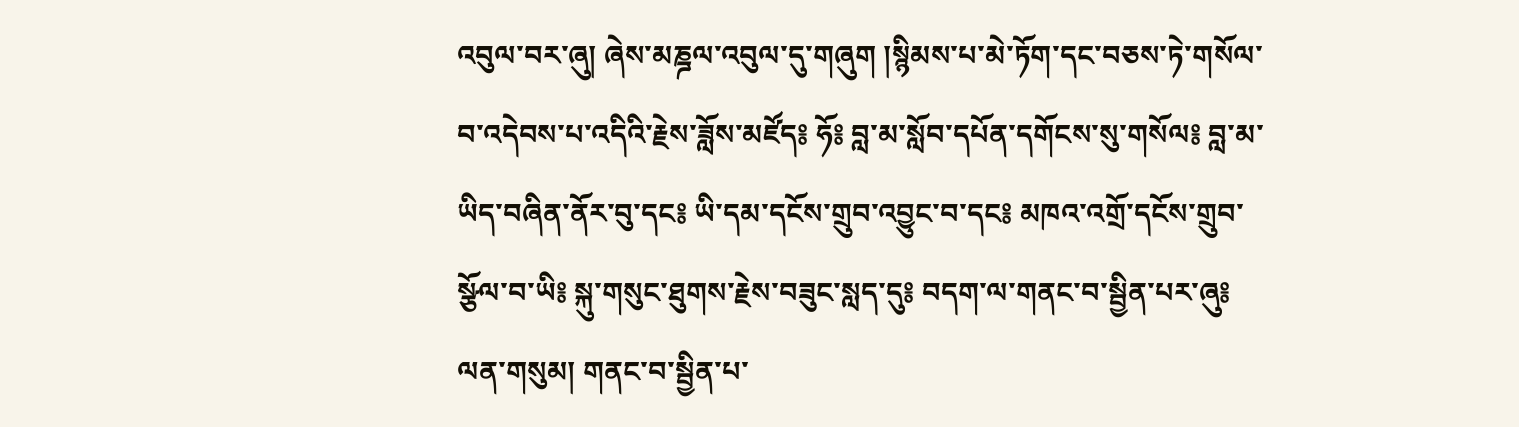འབུལ་བར་ཞུ། ཞེས་མཎྜལ་འབུལ་དུ་གཞུག །སྙིམས་པ་མེ་ཏོག་དང་བཅས་ཏེ་གསོལ་བ་འདེབས་པ་འདིའི་རྗེས་ཟློས་མཛོད༔ ཧོ༔ བླ་མ་སློབ་དཔོན་དགོངས་སུ་གསོལ༔ བླ་མ་ཡིད་བཞིན་ནོར་བུ་དང༔ ཡི་དམ་དངོས་གྲུབ་འབྱུང་བ་དང༔ མཁའ་འགྲོ་དངོས་གྲུབ་སྩོལ་བ་ཡི༔ སྐུ་གསུང་ཐུགས་རྗེས་བཟུང་སླད་དུ༔ བདག་ལ་གནང་བ་སྦྱིན་པར་ཞུ༔ ལན་གསུམ། གནང་བ་སྦྱིན་པ་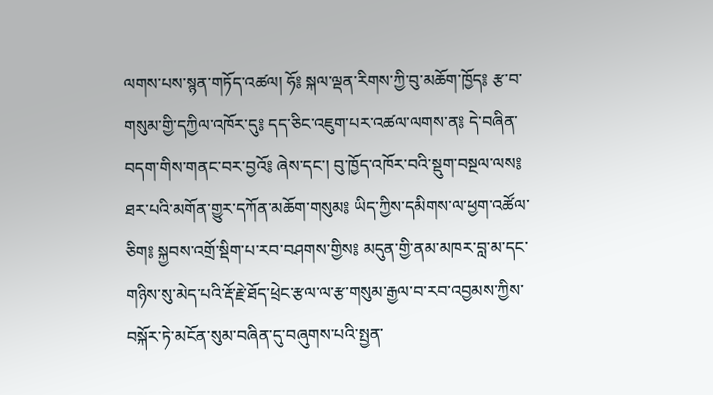ལགས་པས་སྙན་གཏོད་འཚལ། ཧོ༔ སྐལ་ལྡན་རིགས་ཀྱི་བུ་མཆོག་ཁྱོད༔ རྩ་བ་གསུམ་གྱི་དཀྱིལ་འཁོར་དུ༔ དད་ཅིང་འཇུག་པར་འཚལ་ལགས་ན༔ དེ་བཞིན་བདག་གིས་གནང་བར་བྱའོ༔ ཞེས་དང་། བུ་ཁྱོད་འཁོར་བའི་སྡུག་བསྔལ་ལས༔ ཐར་པའི་མགོན་གྱུར་དཀོན་མཆོག་གསུམ༔ ཡིད་ཀྱིས་དམིགས་ལ་ཕྱག་འཚོལ་ཅིག༔ སྐྱབས་འགྲོ་སྡིག་པ་རབ་བཤགས་གྱིས༔ མདུན་གྱི་ནམ་མཁར་བླ་མ་དང་གཉིས་སུ་མེད་པའི་རྡོ་རྗེ་ཐོད་ཕྲེང་རྩལ་ལ་རྩ་གསུམ་རྒྱལ་བ་རབ་འབྱམས་ཀྱིས་བསྐོར་ཏེ་མངོན་སུམ་བཞིན་དུ་བཞུགས་པའི་སྤྱན་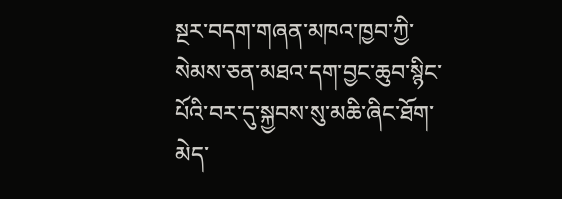སྔར་བདག་གཞན་མཁའ་ཁྱབ་ཀྱི་སེམས་ཅན་མཐའ་དག་བྱང་ཆུབ་སྙིང་པོའི་བར་དུ་སྐྱབས་སུ་མཆི་ཞིང་ཐོག་མེད་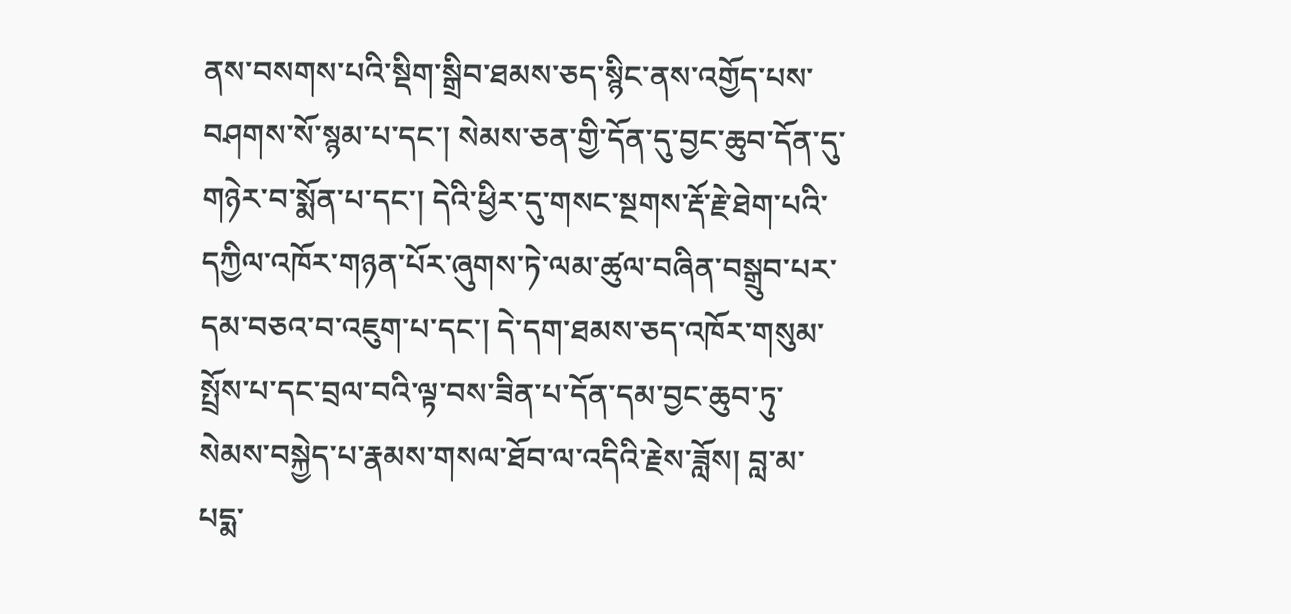ནས་བསགས་པའི་སྡིག་སྒྲིབ་ཐམས་ཅད་སྙིང་ནས་འགྱོད་པས་བཤགས་སོ་སྙམ་པ་དང་། སེམས་ཅན་གྱི་དོན་དུ་བྱང་ཆུབ་དོན་དུ་གཉེར་བ་སྨོན་པ་དང་། དེའི་ཕྱིར་དུ་གསང་སྔགས་རྡོ་རྗེ་ཐེག་པའི་དཀྱིལ་འཁོར་གཉན་པོར་ཞུགས་ཏེ་ལམ་ཚུལ་བཞིན་བསྒྲུབ་པར་དམ་བཅའ་བ་འཇུག་པ་དང་། དེ་དག་ཐམས་ཅད་འཁོར་གསུམ་སྤྲོས་པ་དང་བྲལ་བའི་ལྟ་བས་ཟིན་པ་དོན་དམ་བྱང་ཆུབ་ཏུ་སེམས་བསྐྱེད་པ་རྣམས་གསལ་ཐོབ་ལ་འདིའི་རྗེས་ཟློས། བླ་མ་པདྨ་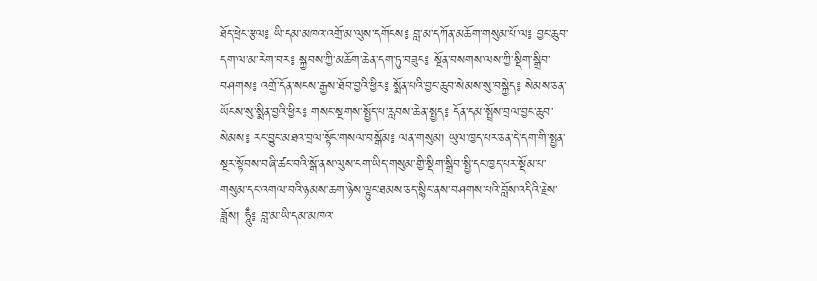ཐོད་ཕྲེང་རྩལ༔ ཡི་དམ་མཁའ་འགྲོ་མ་ལུས་དགོངས༔ བླ་མ་དཀོན་མཆོག་གསུམ་པོ་ལ༔ བྱང་ཆུབ་དག་ལ་མ་རེག་བར༔ སྐྱབས་ཀྱི་མཆོག་ཆེན་དག་ཏུ་བཟུང༔ སྔོན་བསགས་ལས་ཀྱི་སྡིག་སྒྲིབ་བཤགས༔ འགྲོ་དོན་སངས་རྒྱས་ཐོབ་བྱའི་ཕྱིར༔ སྨོན་པའི་བྱང་ཆུབ་སེམས་སུ་བསྐྱེད༔ སེམས་ཅན་ཡོངས་སུ་སྨིན་བྱའི་ཕྱིར༔ གསང་སྔགས་སྤྱོད་པ་རླབས་ཆེན་སྤྱད༔ དོན་དམ་སྤྲོས་བྲལ་བྱང་ཆུབ་སེམས༔ རང་བྱུང་མཐའ་བྲལ་སྟོང་གསལ་བསྒོམ༔ ལན་གསུམ། ཡུལ་ཁྱད་པར་ཅན་དེ་དག་གི་སྤྱན་སྔར་སྟོབས་བཞི་ཚང་བའི་སྒོ་ནས་ལུས་ངག་ཡིད་གསུམ་གྱི་སྡིག་སྒྲིབ་སྤྱི་དང་ཁྱད་པར་སྡོམ་པ་གསུམ་དང་འགལ་བའི་ཉམས་ཆག་ཉེས་ལྟུང་ཐམས་ཅད་སྙིང་ནས་བཤགས་པའི་བློས་འདིའི་རྗེས་ཟློས། ཧཱུྃ༔ བླ་མ་ཡི་དམ་མཁའ་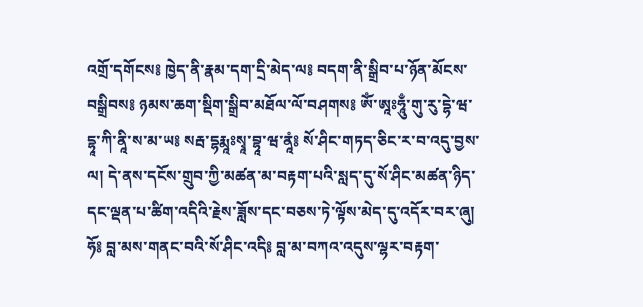འགྲོ་དགོངས༔ ཁྱེད་ནི་རྣམ་དག་དྲི་མེད་ལ༔ བདག་ནི་སྒྲིབ་པ་ཉོན་མོངས་བསྒྲིབས༔ ཉམས་ཆག་སྡིག་སྒྲིབ་མཐོལ་ལོ་བཤགས༔ ཨོཾ་ཨཱཿཧཱུྃ་གུ་རུ་དྷེ་ཝ་དྷཱ་ཀི་ནཱི་ས་མ་ཡ༔ སརྦ་དྷརྨཱཿསྭཱ་བྷཱ་ཝ་ནཱཾ༔ སོ་ཤིང་གཏད་ཅིང་ར་བ་འདུ་བྱས་ལ། དེ་ནས་དངོས་གྲུབ་ཀྱི་མཚན་མ་བརྟག་པའི་སླད་དུ་སོ་ཤིང་མཚན་ཉིད་དང་ལྡན་པ་ཚིག་འདིའི་རྗེས་ཟློས་དང་བཅས་ཏེ་ལྟོས་མེད་དུ་འདོར་བར་ཞུ། ཧོ༔ བླ་མས་གནང་བའི་སོ་ཤིང་འདི༔ བླ་མ་བཀའ་འདུས་ལྷར་བརྟག་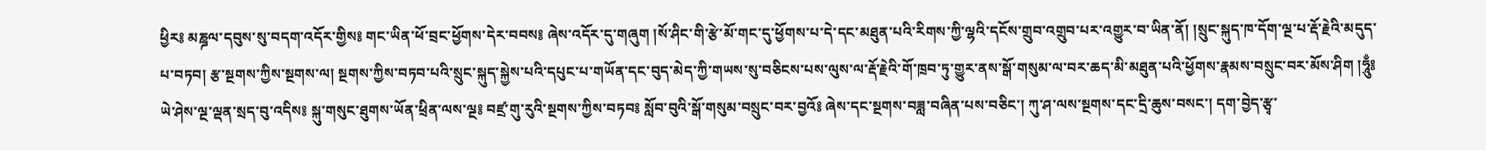ཕྱིར༔ མཎྜལ་དབུས་སུ་བདག་འདོར་གྱིས༔ གང་ཡིན་ཕོ་བྲང་ཕྱོགས་དེར་བབས༔ ཞེས་འདོར་དུ་གཞུག །སོ་ཤིང་གི་རྩེ་མོ་གང་དུ་ཕྱོགས་པ་དེ་དང་མཐུན་པའི་རིགས་ཀྱི་ལྷའི་དངོས་གྲུབ་འགྲུབ་པར་འགྱུར་བ་ཡིན་ནོ། །སྲུང་སྐུད་ཁ་དོག་ལྔ་པ་རྡོ་རྗེའི་མདུད་པ་བཏབ། རྩ་སྔགས་ཀྱིས་སྔགས་ལ། སྔགས་ཀྱིས་བཏབ་པའི་སྲུང་སྐུད་སྐྱེས་པའི་དཔུང་པ་གཡོན་དང་བུད་མེད་ཀྱི་གཡས་སུ་བཅིངས་པས་ལུས་ལ་རྡོ་རྗེའི་གོ་ཁྲབ་ཏུ་གྱུར་ནས་སྒོ་གསུམ་ལ་བར་ཆད་མི་མཐུན་པའི་ཕྱོགས་རྣམས་བསྲུང་བར་མོས་ཤིག །ཧཱུྃ༔ ཡེ་ཤེས་ལྔ་ལྡན་སྲད་བུ་འདིས༔ སྐུ་གསུང་ཐུགས་ཡོན་ཕྲིན་ལས་ལྔ༔ བཛྲ་གུ་རུའི་སྔགས་ཀྱིས་བཏབ༔ སློབ་བུའི་སྒོ་གསུམ་བསྲུང་བར་བྱའོ༔ ཞེས་དང་སྔགས་བཟླ་བཞིན་པས་བཅིང་། ཀུ་ཤ་ལས་སྔགས་དང་དྲི་ཆུས་བསང་། དག་བྱེད་རྩྭ་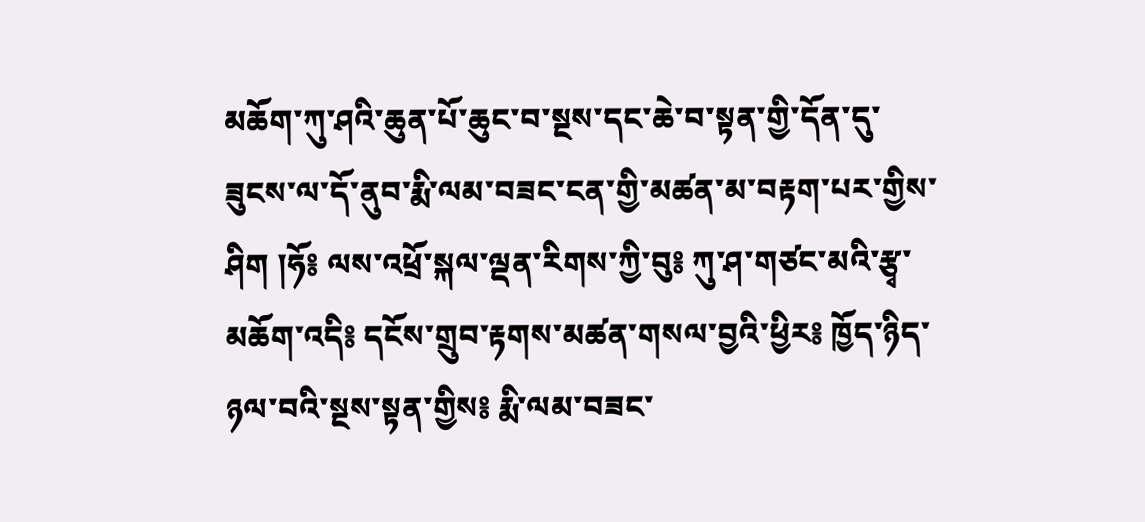མཆོག་ཀུ་ཤའི་ཆུན་པོ་ཆུང་བ་སྔས་དང་ཆེ་བ་སྟན་གྱི་དོན་དུ་ཟུངས་ལ་དོ་ནུབ་རྨི་ལམ་བཟང་ངན་གྱི་མཚན་མ་བརྟག་པར་གྱིས་ཤིག །ཧོ༔ ལས་འཕྲོ་སྐལ་ལྡན་རིགས་ཀྱི་བུ༔ ཀུ་ཤ་གཙང་མའི་རྩྭ་མཆོག་འདི༔ དངོས་གྲུབ་རྟགས་མཚན་གསལ་བྱའི་ཕྱིར༔ ཁྱོད་ཉིད་ཉལ་བའི་སྔས་སྟན་གྱིས༔ རྨི་ལམ་བཟང་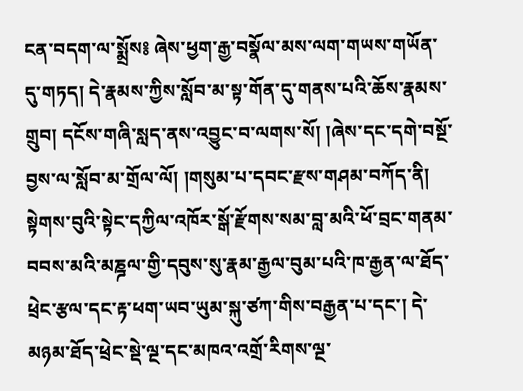ངན་བདག་ལ་སྨྲོས༔ ཞེས་ཕྱག་རྒྱ་བསྣོལ་མས་ལག་གཡས་གཡོན་དུ་གཏད། དེ་རྣམས་ཀྱིས་སློབ་མ་སྟ་གོན་དུ་གནས་པའི་ཆོས་རྣམས་གྲུབ། དངོས་གཞི་སླད་ནས་འབྱུང་བ་ལགས་སོ། །ཞེས་དང་དགེ་བསྔོ་བྱས་ལ་སློབ་མ་གྲོལ་ལོ། །གསུམ་པ་དབང་རྫས་གཤམ་བཀོད་ནི། སྟེགས་བུའི་སྟེང་དཀྱིལ་འཁོར་སྒོ་རྫོགས་སམ་བླ་མའི་ཕོ་བྲང་གནམ་བབས་མའི་མཎྜལ་གྱི་དབུས་སུ་རྣམ་རྒྱལ་བུམ་པའི་ཁ་རྒྱན་ལ་ཐོད་ཕྲེང་རྩལ་དང་རྟ་ཕག་ཡབ་ཡུམ་སྐུ་ཙཀ་གིས་བརྒྱན་པ་དང་། དེ་མཉམ་ཐོད་ཕྲེང་སྡེ་ལྔ་དང་མཁའ་འགྲོ་རིགས་ལྔ་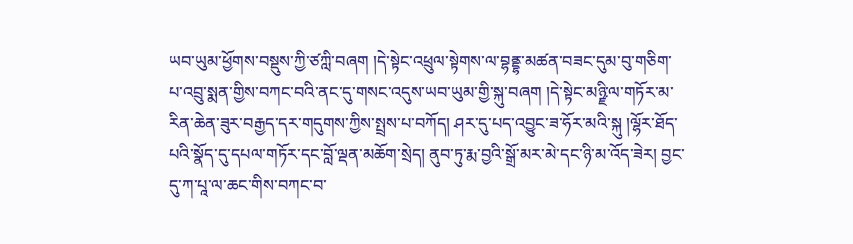ཡབ་ཡུམ་ཕྱོགས་བསྡུས་ཀྱི་ཙཀླི་བཞག །དེ་སྟེང་འཕྲུལ་སྟེགས་ལ་བྷནྡྷ་མཚན་བཟང་དུམ་བུ་གཅིག་པ་འབྲུ་སྨན་གྱིས་བཀང་བའི་ནང་དུ་གསང་འདུས་ཡབ་ཡུམ་གྱི་སྐུ་བཞག །དེ་སྟེང་མཉྫི་ལ་གཏོར་མ་རིན་ཆེན་ཟུར་བརྒྱད་དར་གདུགས་ཀྱིས་སྤྲས་པ་བཀོད། ཤར་དུ་པད་འབྱུང་ཟ་ཧོར་མའི་སྐུ །ལྷོར་ཐོད་པའི་སྣོད་དུ་དཔལ་གཏོར་དང་བློ་ལྡན་མཆོག་སྲེད། ནུབ་ཏུ་རྨ་བྱའི་སྒྲོ་མར་མེ་དང་ཉི་མ་འོད་ཟེར། བྱང་དུ་ཀ་པཱ་ལ་ཆང་གིས་བཀང་བ་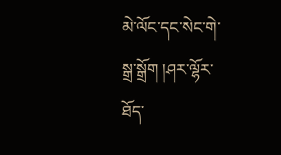མེ་ལོང་དང་སེང་གེ་སྒྲ་སྒྲོག །ཤར་ལྷོར་ཐོད་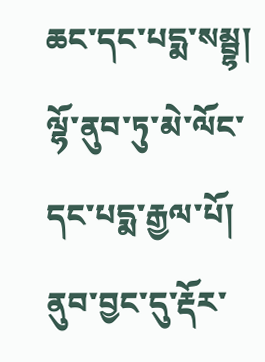ཆང་དང་པདྨ་སམྦྷ། ལྷོ་ནུབ་ཏུ་མེ་ལོང་དང་པདྨ་རྒྱལ་པོ། ནུབ་བྱང་དུ་རྡོར་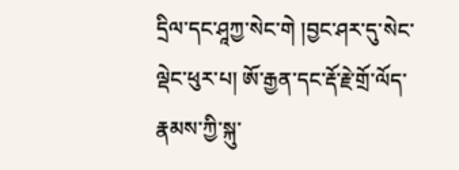དྲིལ་དང་ཤཱཀྱ་སེང་གེ །བྱང་ཤར་དུ་སེང་ལྡེང་ཕུར་པ། ཨོ་རྒྱན་དང་རྡོ་རྗེ་གྲོ་ལོད་རྣམས་ཀྱི་སྐུ་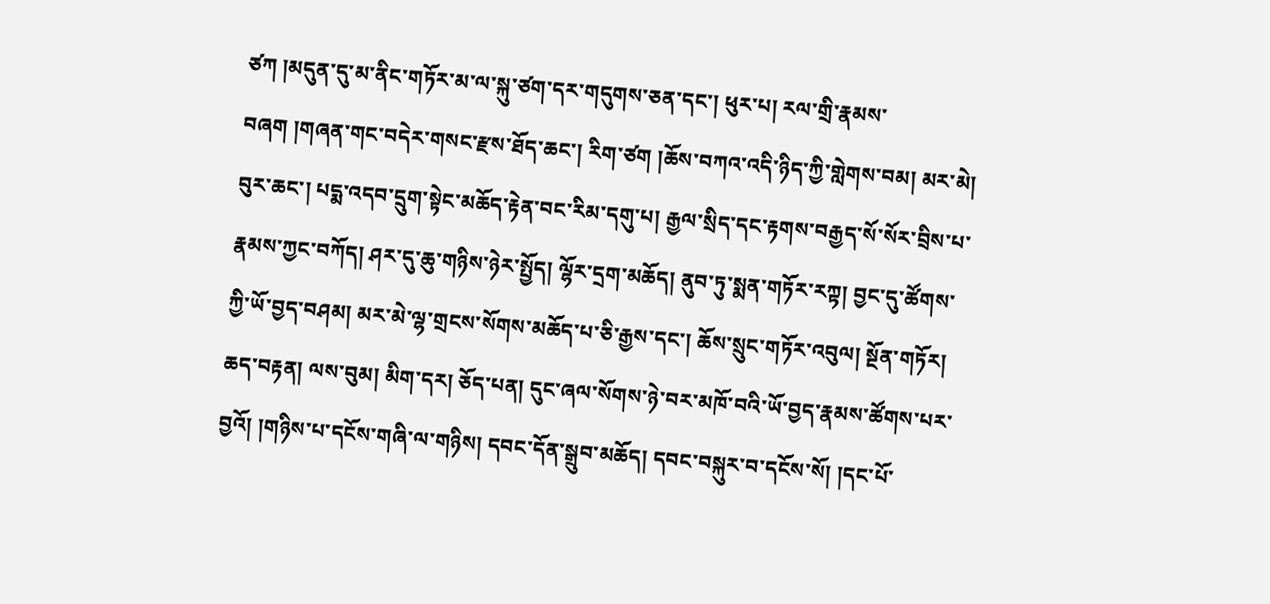ཙཀ །མདུན་དུ་མ་ནིང་གཏོར་མ་ལ་སྐུ་ཙག་དར་གདུགས་ཅན་དང་། ཕུར་པ། རལ་གྲི་རྣམས་བཞག །གཞན་གང་བདེར་གསང་རྫས་ཐོད་ཆང་། རིག་ཙག །ཆོས་བཀའ་འདི་ཉིད་ཀྱི་གླེགས་བམ། མར་མེ། བུར་ཆང་། པདྨ་འདབ་དྲུག་སྟེང་མཆོད་རྟེན་བང་རིམ་དགུ་པ། རྒྱལ་སྲིད་དང་རྟགས་བརྒྱད་སོ་སོར་བྲིས་པ་རྣམས་ཀྱང་བཀོད། ཤར་དུ་ཆུ་གཉིས་ཉེར་སྤྱོད། ལྷོར་དྲག་མཆོད། ནུབ་ཏུ་སྨན་གཏོར་རཀྟ། བྱང་དུ་ཚོགས་ཀྱི་ཡོ་བྱད་བཤམ། མར་མེ་ལྷ་གྲངས་སོགས་མཆོད་པ་ཅི་རྒྱས་དང་། ཆོས་སྲུང་གཏོར་འབུལ། སྔོན་གཏོར། ཆད་བརྟན། ལས་བུམ། མིག་དར། ཅོད་པན། དུང་ཞལ་སོགས་ཉེ་བར་མཁོ་བའི་ཡོ་བྱད་རྣམས་ཚོགས་པར་བྱའོ། །གཉིས་པ་དངོས་གཞི་ལ་གཉིས། དབང་དོན་སྒྲུབ་མཆོད། དབང་བསྐུར་བ་དངོས་སོ། །དང་པོ་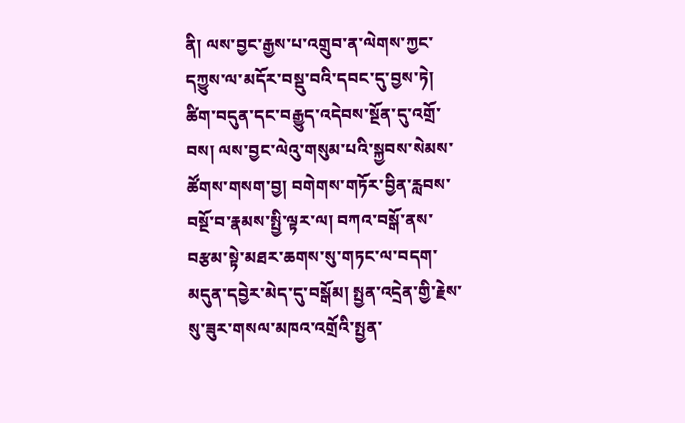ནི། ལས་བྱང་རྒྱས་པ་འགྲུབ་ན་ལེགས་ཀྱང་དཀྱུས་ལ་མདོར་བསྡུ་བའི་དབང་དུ་བྱས་ཏེ། ཚིག་བདུན་དང་བརྒྱུད་འདེབས་སྔོན་དུ་འགྲོ་བས། ལས་བྱང་ལེའུ་གསུམ་པའི་སྐྱབས་སེམས་ཚོགས་གསག་བྱ། བགེགས་གཏོར་བྱིན་རླབས་བསྔོ་བ་རྣམས་སྤྱི་ལྟར་ལ། བཀའ་བསྒོ་ནས་བརྩམ་སྟེ་མཐར་ཆགས་སུ་གཏང་ལ་བདག་མདུན་དབྱེར་མེད་དུ་བསྒོམ། སྤྱན་འདྲེན་གྱི་རྗེས་སུ་ཟུར་གསལ་མཁའ་འགྲོའི་སྤྱན་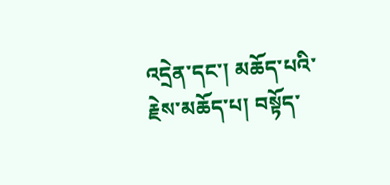འདྲེན་དང་། མཆོད་པའི་རྗེས་མཆོད་པ། བསྟོད་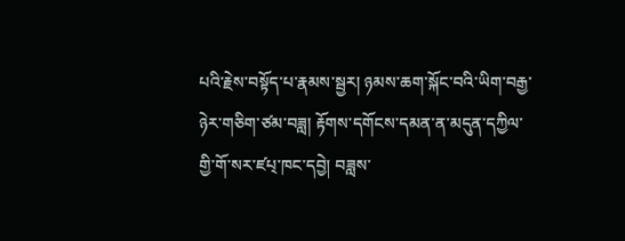པའི་རྗེས་བསྟོད་པ་རྣམས་སྦྱར། ཉམས་ཆག་སྐོང་བའི་ཡིག་བརྒྱ་ཉེར་གཅིག་ཙམ་བཟླ། རྟོགས་དགོངས་དམན་ན་མདུན་དཀྱིལ་གྱི་གོ་སར་ཛཔ྄་ཁང་དབྱེ། བཟླས་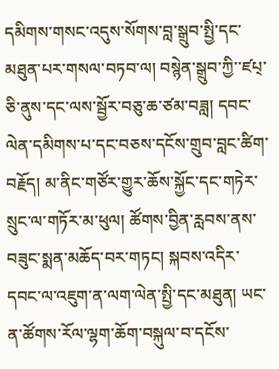དམིགས་གསང་འདུས་སོགས་བླ་སྒྲུབ་སྤྱི་དང་མཐུན་པར་གསལ་བཏབ་ལ། བསྙེན་སྒྲུབ་ཀྱི་་ཛཔ྄་ཅི་ནུས་དང་ལས་སྦྱོར་བཅུ་ཆ་ཙམ་བཟླ། དབང་ལེན་དམིགས་པ་དང་བཅས་དངོས་གྲུབ་བླང་ཚིག་བརྗོད། མ་ནིང་གཙོར་གྱུར་ཆོས་སྐྱོང་དང་གཏེར་སྲུང་ལ་གཏོར་མ་ཕུལ། ཚོགས་བྱིན་རླབས་ནས་བཟུང་སྨན་མཆོད་བར་གཏང། སྐབས་འདིར་དབང་ལ་འཇུག་ན་ལག་ལེན་སྤྱི་དང་མཐུན། ཡང་ན་ཚོགས་རོལ་ལྷག་ཆོག་བསྐུལ་བ་དངོས་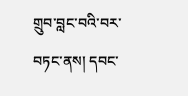གྲུབ་བླང་བའི་བར་བཏང་ནས། དབང་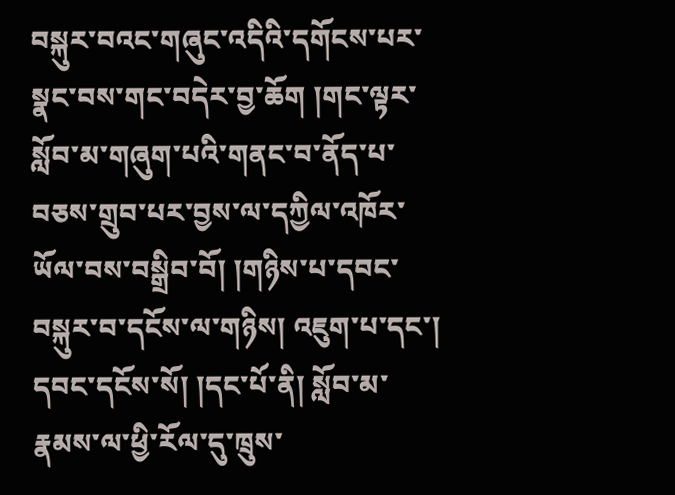བསྐུར་བའང་གཞུང་འདིའི་དགོངས་པར་སྣང་བས་གང་བདེར་བྱ་ཆོག །གང་ལྟར་སློབ་མ་གཞུག་པའི་གནང་བ་ནོད་པ་བཅས་གྲུབ་པར་བྱས་ལ་དཀྱིལ་འཁོར་ཡོལ་བས་བསྒྲིབ་བོ། །གཉིས་པ་དབང་བསྐུར་བ་དངོས་ལ་གཉིས། འཇུག་པ་དང་། དབང་དངོས་སོ། །དང་པོ་ནི། སློབ་མ་རྣམས་ལ་ཕྱི་རོལ་དུ་ཁྲུས་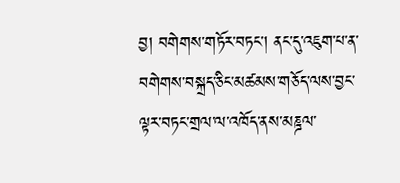བྱ། བགེགས་གཏོར་བཏང་། ནང་དུ་འཇུག་པ་ན་བགེགས་བསྐྲད་ཅིང་མཚམས་གཅོད་ལས་བྱང་ལྟར་བཏང་གྲལ་ལ་འཁོད་ནས་མཎྜལ་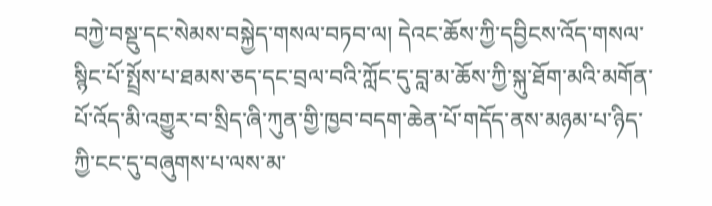བཀྱེ་བསྡུ་དང་སེམས་བསྐྱེད་གསལ་བཏབ་ལ། དེའང་ཆོས་ཀྱི་དབྱིངས་འོད་གསལ་སྙིང་པོ་སྤྲོས་པ་ཐམས་ཅད་དང་བྲལ་བའི་ཀློང་དུ་བླ་མ་ཆོས་ཀྱི་སྐུ་ཐོག་མའི་མགོན་པོ་འོད་མི་འགྱུར་བ་སྲིད་ཞི་ཀུན་གྱི་ཁྱབ་བདག་ཆེན་པོ་གདོད་ནས་མཉམ་པ་ཉིད་ཀྱི་ངང་དུ་བཞུགས་པ་ལས་མ་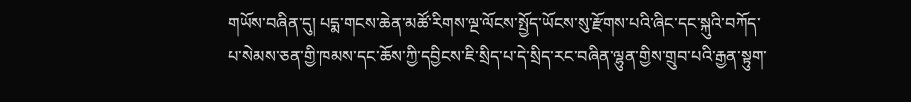གཡོས་བཞིན་དུ། པདྨ་གངས་ཆེན་མཚོ་རིགས་ལྔ་ལོངས་སྤྱོད་ཡོངས་སུ་རྫོགས་པའི་ཞིང་དང་སྐུའི་བཀོད་པ་སེམས་ཅན་གྱི་ཁམས་དང་ཆོས་ཀྱི་དབྱིངས་ཇི་སྲིད་པ་དེ་སྲིད་རང་བཞིན་ལྷུན་གྱིས་གྲུབ་པའི་རྒྱན་སྟུག་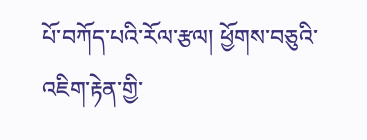པོ་བཀོད་པའི་རོལ་རྩལ། ཕྱོགས་བཅུའི་འཇིག་རྟེན་གྱི་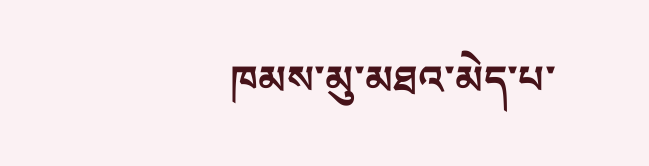ཁམས་མུ་མཐའ་མེད་པ་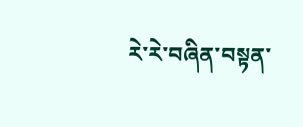རེ་རེ་བཞིན་བསྟན་